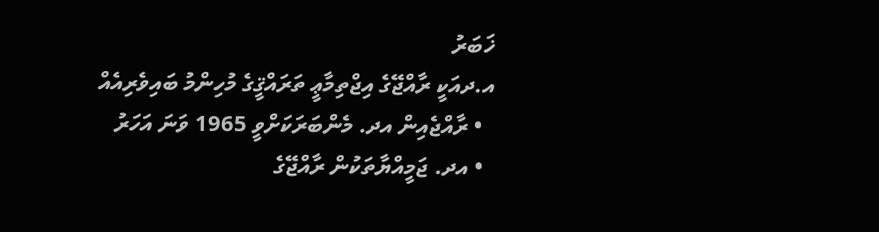ޚަބަރު
އ.ދއަކީ ރާއްޖޭގެ އިޖްތިމާޢީ ތަރައްޤީގެ މުހިންމު ބައިވެރިއެއް
  • ރާއްޖެއިން އދ. މެންބަރަކަށްވީ 1965 ވަނަ އަހަރު
  • އދ. ޖަމީއްޔާތަކުން ރާއްޖޭގެ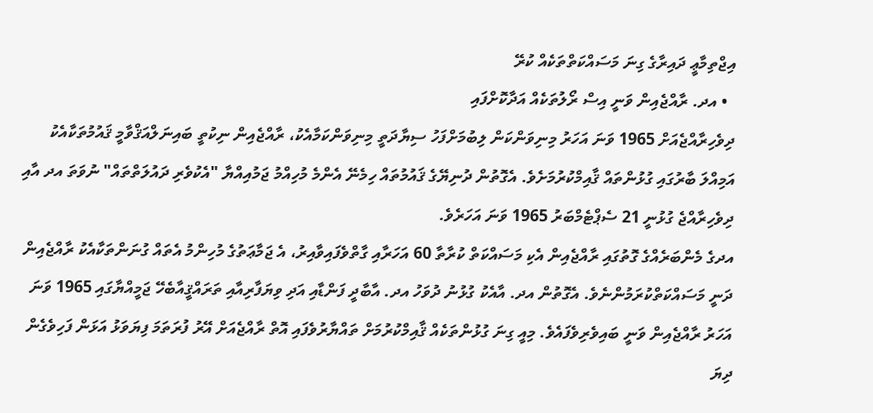އިޖްތިމާޢީ ދައިރާގެ ގިނަ މަސައްކަތްތަކެއް ކުރޭ
  • އދ. ރާއްޖެއިން ވަނީ އިސް ރޯލުތަކެއް އަދާކޮށްފައި
ދިވެހިރާއްޖެއަށް 1965 ވަނަ އަހަރު މިނިވަންކަން ލިބުމަށްފަހު ސިޔާދަތީ މިނިވަންކަމާއެކު، ރާއްޖެއިން ނިކުތީ ބައިނަލްއަޤްވާމީ ޤައުމުތަކާއެކު އަމިއްލަ ބާރުގައި ގުޅުންތައް ޤާއިމްކުރުމަށެވެ. އެގޮތުން ދުނިޔޭގެ ޤައުމުތައް ހިމެނޭ އެންމެ މުހިއްމު ޖަމުއިއްޔާ "އެކުވެރި ދައުލަތްތައް" ނުވަތަ އދ އާއި ދިވެހިރާއްޖެ ގުޅުނީ 21 ސެޕްޓެމްބަރު 1965 ވަނަ އަހަރެވެ.
އދގެ މެންބަރެއްގެ ގޮތުގައި ރާއްޖެއިން އެކި މަސައްކަތް ކުރާތާ 60 އަހަރާއި ގާތްވެފައިވާއިރު، އެ ޖަމާޢަތުގެ މުހިންމު އެތައް ގުނަންތަކާއެކު ރާއްޖެއިން ދަނީ މަސައްކަތްކުރަމުންނެވެ. އެގޮތުން އދ. އާއެކު ގުޅުނު ދުވަހު އދ. އާބާދީ ފަންޑާއި އަދި ވިޔަފާރިއާއި ތަރައްޤީއާބެހޭ ޖަމީއްޔާގައި 1965 ވަނަ އަހަރު ރާއްޖެއިން ވަނީ ބައިވެރިވެފައެވެ. މިއީ ގިނަ ގުޅުންތަކެއް ޤާއިމްކުރުމަށް ތައްޔާރުވެފައި އޮތް ރާއްޖެއަށް އޭރު ފުރަތަމަ ފިޔަވަޅު އަޅަން ފަހިވެގެން ދިޔަ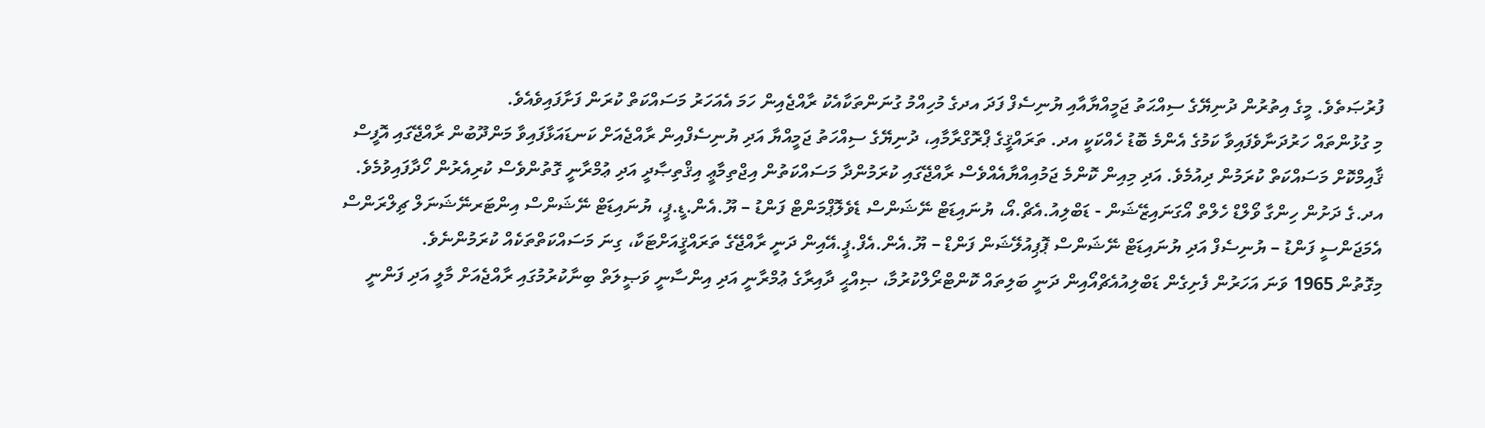ފުރުޞަތެވެ. މީގެ އިތުރުން ދުނިޔޭގެ ސިއްޙަތު ޖަމީއްޔާއާއި ޔުނިސެފް ފަދަ އދގެ މުހިއްމު ގުނަންތަކާއެކު ރާއްޖެއިން ހަމަ އެއަހަރު މަސައްކަތް ކުރަން ފަށާފައިވެއެވެ.
މި ގުޅުންތައް ހަރުދަނާވެފައިވާ ކަމުގެ އެންމެ ބޮޑު ހެއްކަކީ އދ. ތަރައްޤީގެ ޕްރޮގްރާމާއި، ދުނިޔޭގެ ސިއްހަތު ޖަމީއްޔާ އަދި ޔުނިސެފްއިން ރާއްޖެއަށް ކަނޑައަޅާފައިވާ މަންދޫބުން ރާއްޖޭގައި އޮފީސް ޤާއިމްކޮށް މަސައްކަތް ކުރަމުން ދިއުމެވެ. އަދި މިއިން ކޮންމެ ޖަމުއިއްޔާއެއްވެސް ރާއްޖޭގައި ކުރަމުންދާ މަސައްކަތުން އިޖްތިމާޢީ އިޤްތިޞާދީ އަދި ޢުމްރާނީ ގޮތުންވެސް ކުރިއެރުން ހޯދާފައިވުމެވެ.
އދ.ގެ ދަށުން ހިންގާ ވޯލްޑް ހެލްތް އޯގަނައިޒޭޝަން - ޑަބްލިއު.އެޗް.އޯ، ޔުނައިޑަޓް ނޭޝަންސް ޑެވެލޮޕްމަންޓް ފަންޑު – ޔޫ.އެން.ޑީ.ޕީ، ޔުނައިޑަޓް ނޭޝަންސް އިންޓަރނޭޝަނަލް ޗިލްރަންސް އެމަޖަންސީ ފަންޑު – ޔުނިސެފް އަދި ޔުނައިޑަޓް ނޭޝަންސް ޕޮޕިއުލޭޝަން ފަންޑް – ޔޫ.އެން.އެފް.ޕީ.އޭއިން ދަނީ ރާއްޖޭގެ ތަރައްޤީއަށްޓަކާ، ގިނަ މަސައްކަތްތަކެއް ކުރަމުންނެވެ.
މިގޮތުން 1965 ވަނަ އަހަރުން ފެށިގެން ޑަބްލިއުއެޗްއޯއިން ދަނީ ބަލިތައް ކޮންޓްރޯލްކުރުމާ، ޞިއްޙީ ދާއިރާގެ ޢުމްރާނީ އަދި އިންސާނީ ވަޞީލަތް ބިނާކުރުމުގައި ރާއްޖެއަށް މާލީ އަދި ފަންނީ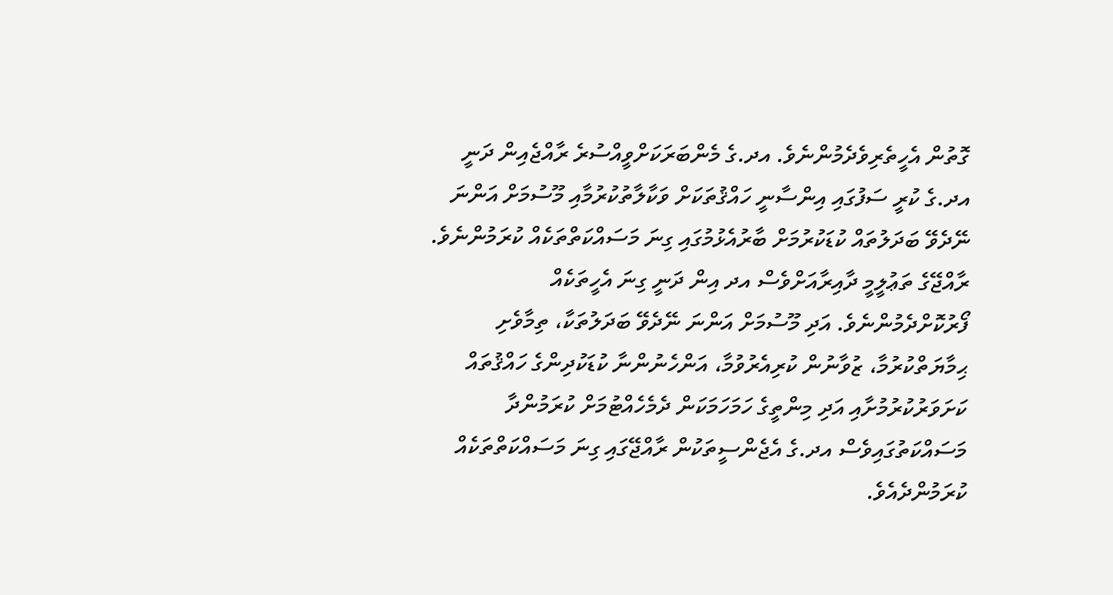ގޮތުން އެހީތެރިވެދެމުންނެވެ. އދ.ގެ މެންބަރަކަށްވީއްސުރެ ރާއްޖެއިން ދަނީ އދ.ގެ ކުރީ ސަފުގައި އިންސާނީ ހައްޤުތަކަށް ވަކާލާތުކުރުމާއި މޫސުމަށް އަންނަ ނޭދެވޭ ބަދަލުތައް ކުޑަކުރުމަށް ބާރުއެޅުމުގައި ގިނަ މަސައްކަތްތަކެއް ކުރަމުންނެވެ.
ރާއްޖޭގެ ތަޢުލީމީ ދާއިރާއަށްވެސް އދ އިން ދަނީ ގިނަ އެހީތަކެއް ފޯރުކޮށްދެމުންނެވެ. އަދި މޫސުމަށް އަންނަ ނޭދެވޭ ބަދަލުތަކާ، ތިމާވެށި ޙިމާޔަތްކުރުމާ، ޒުވާނުން ކުރިއެރުވުމާ، އަންހެނުންނާ ކުޑަކުދިންގެ ހައްޤުތައް ކަށަވަރުކުރުމުށާއި އަދި މިންތީގެ ހަމަހަމަކަން ދެމެހެއްޓުމަށް ކުރަމުންދާ މަސައްކަތުގައިވެސް އދ.ގެ އެޖެންސީތަކުން ރާއްޖޭގައި ގިނަ މަސައްކަތްތަކެއް ކުރަމުންދެއެވެ.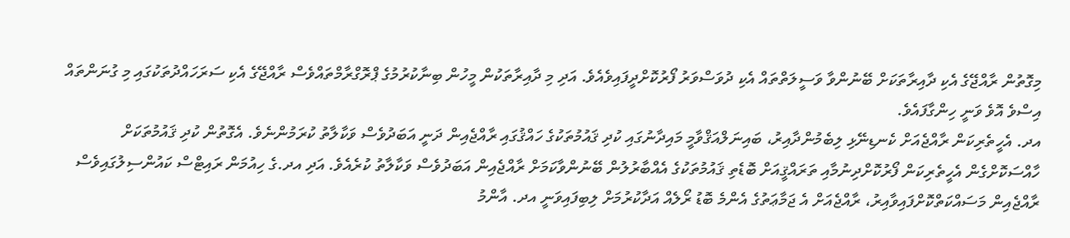މިގޮތުން ރާއްޖޭގެ އެކި ދާއިރާތަކަށް ބޭނުންވާ ވަސީލަތްތައް އެކި ދުވަސްވަރު ފޯރުކޮށްދީފައިވެއެވެ. އަދި މި ދާއިރާތަކުން މީހުން ބިނާކުރުމުގެ ޕްރޮގްރާމްތައްވެސް ރާއްޖޭގެ އެކި ސަރަހައްދުތަކުގައި މި ގުނަންތައް އިސްވެ އޮވެ ވަނީ ހިންގާފައެވެ.
އދ. އެހީތެރިކަން ރާއްޖެއަށް ކެނޑިނޭޅި ލިބެމުންދާއިރު، ބައިނަލްއަޤްވާމީ މައިދާނުގައި ކުދި ޤައުމުތަކުގެ ހައްޤުގައި ރާއްޖެއިން ދަނީ އަބަދުވެސް ވަކާލާތު ކުރަމުންނެވެ. އެގޮތުން ކުދި ޤައުމުތަކަށް ހާއްސަކޮށްގެން އެހީތެރިކަން ފޯރުކޮށްދިނުމާއި ތަރައްޤީއަށް ބޮޑެތި ޤައުމުތަކުގެ އެއްބާރުލުން ބޭނުންވާކަމަށް ރާއްޖެއިން އަބަދުވެސް ވަކާލާތު ކުރެއެވެ. އަދި އދ.ގެ ހިއުމަން ރައިޓްސް ކައުންސިލުގައިވެސް ރާއްޖެއިން މަސައްކަތްކޮށްފައިވާއިރު، ރާއްޖެއަށް އެ ޖަމާޢަތުގެ އެންމެ ބޮޑު ރޯލެއް އަދާކުރުމަށް ލިބިފައިވަނީ އދ. އާންމު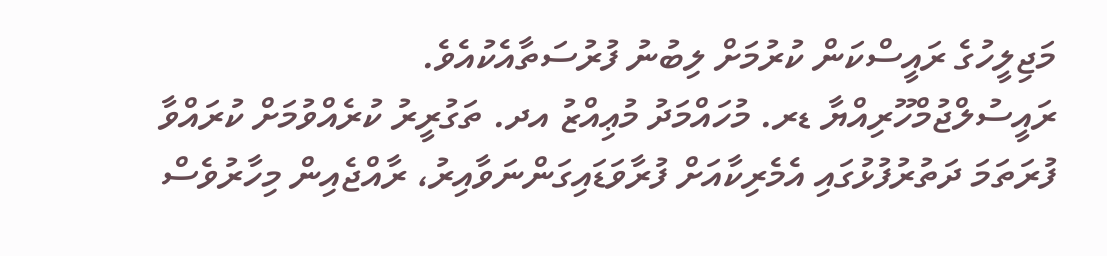މަޖިލީހުގެ ރައީސްކަން ކުރުމަށް ލިބުނު ފުރުސަތާއެކުއެވެ.
ރައީސުލްޖުމްހޫރިއްޔާ ޑރ. މުހައްމަދު މުޢިއްޒު އދ. ތަގުރީރު ކުރެއްވުމަށް ކުރައްވާ ފުރަތަމަ ދަތުރުފުޅުގައި އެމެރިކާއަށް ފުރާވަޑައިގަންނަވާއިރު، ރާއްޖެއިން މިހާރުވެސް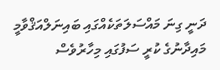ދަނީ ގިނަ މައްސަލަތަކެއްގައި ބައިނަލްއަޤްވާމީ މައިދާނުގެ ކުރީ ސަފުގައި މިހާރުވެސް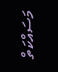މަސައްކަތް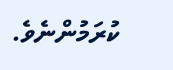ކުރަމުންނެވެ.